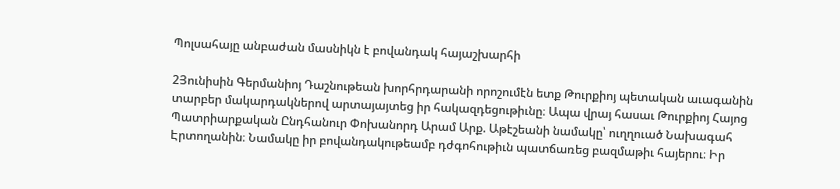Պոլսահայը անբաժան մասնիկն է բովանդակ հայաշխարհի

2Յունիսին Գերմանիոյ Դաշնութեան խորհրդարանի որոշումէն ետք Թուրքիոյ պետական աւագանին տարբեր մակարդակներով արտայայտեց իր հակազդեցութիւնը։ Ապա վրայ հասաւ Թուրքիոյ Հայոց Պատրիարքական Ընդհանուր Փոխանորդ Արամ Արք. Աթէշեանի նամակը՝ ուղղուած Նախագահ Էրտողանին։ Նամակը իր բովանդակութեամբ դժգոհութիւն պատճառեց բազմաթիւ հայերու։ Իր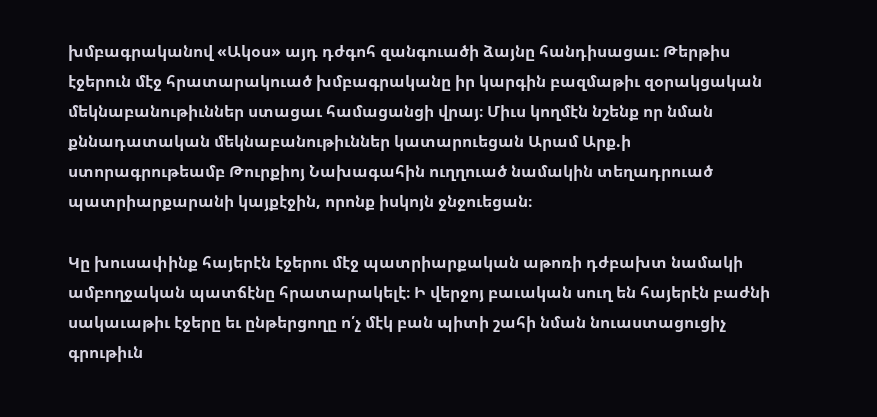խմբագրականով «Ակօս» այդ դժգոհ զանգուածի ձայնը հանդիսացաւ։ Թերթիս էջերուն մէջ հրատարակուած խմբագրականը իր կարգին բազմաթիւ զօրակցական մեկնաբանութիւններ ստացաւ համացանցի վրայ։ Միւս կողմէն նշենք որ նման քննադատական մեկնաբանութիւններ կատարուեցան Արամ Արք.ի ստորագրութեամբ Թուրքիոյ Նախագահին ուղղուած նամակին տեղադրուած պատրիարքարանի կայքէջին, որոնք իսկոյն ջնջուեցան։

Կը խուսափինք հայերէն էջերու մէջ պատրիարքական աթոռի դժբախտ նամակի ամբողջական պատճէնը հրատարակելէ։ Ի վերջոյ բաւական սուղ են հայերէն բաժնի սակաւաթիւ էջերը եւ ընթերցողը ո՛չ մէկ բան պիտի շահի նման նուաստացուցիչ գրութիւն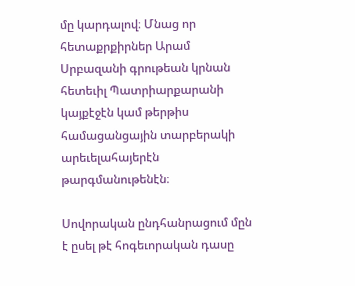մը կարդալով։ Մնաց որ հետաքրքիրներ Արամ Սրբազանի գրութեան կրնան հետեւիլ Պատրիարքարանի կայքէջէն կամ թերթիս համացանցային տարբերակի արեւելահայերէն թարգմանութենէն։

Սովորական ընդհանրացում մըն է ըսել թէ հոգեւորական դասը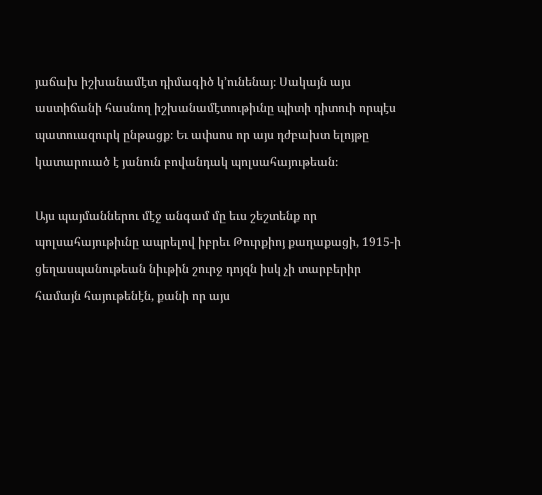յաճախ իշխանամէտ դիմագիծ կ՚ունենայ։ Սակայն այս աստիճանի հասնող իշխանամէտութիւնը պիտի դիտուի որպէս պատուազուրկ ընթացք։ Եւ ափսոս որ այս դժբախտ ելոյթը կատարուած է յանուն բովանդակ պոլսահայութեան։

Այս պայմաններու մէջ անգամ մը եւս շեշտենք որ պոլսահայութիւնը ապրելով իբրեւ Թուրքիոյ քաղաքացի, 1915-ի ցեղասպանութեան նիւթին շուրջ դոյզն իսկ չի տարբերիր համայն հայութենէն, քանի որ այս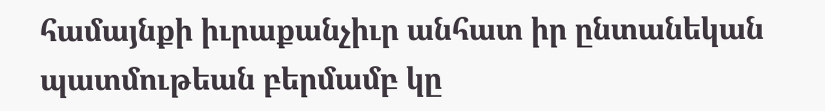համայնքի իւրաքանչիւր անհատ իր ընտանեկան պատմութեան բերմամբ կը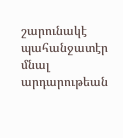շարունակէ պահանջատէր մնալ արդարութեան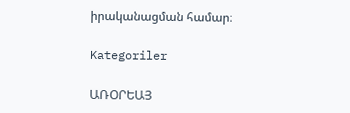իրականացման համար։

Kategoriler

ԱՌՕՐԵԱՅ